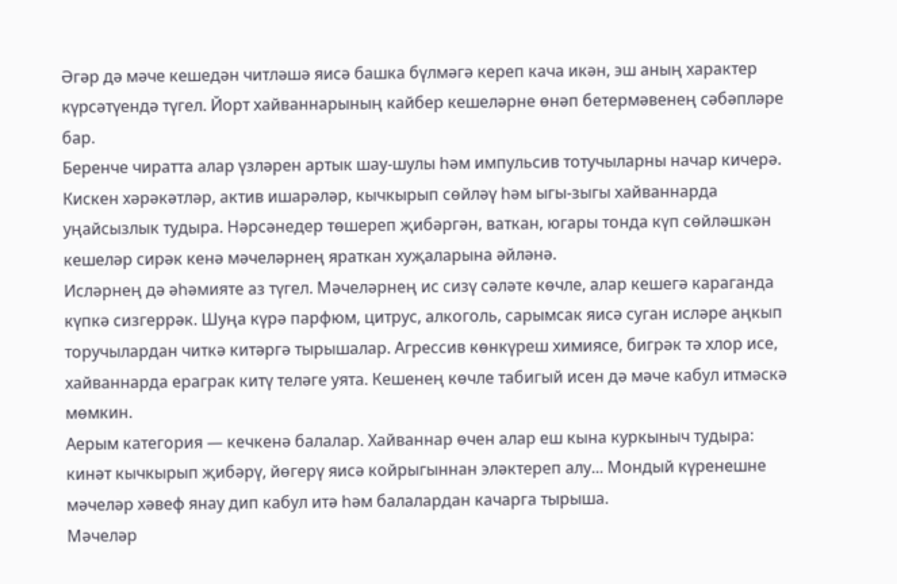Әгәр дә мәче кешедән читләшә яисә башка бүлмәгә кереп кача икән, эш аның характер күрсәтүендә түгел. Йорт хайваннарының кайбер кешеләрне өнәп бетермәвенең сәбәпләре бар.
Беренче чиратта алар үзләрен артык шау-шулы һәм импульсив тотучыларны начар кичерә. Кискен хәрәкәтләр, актив ишарәләр, кычкырып сөйләү һәм ыгы-зыгы хайваннарда уңайсызлык тудыра. Нәрсәнедер төшереп җибәргән, ваткан, югары тонда күп сөйләшкән кешеләр сирәк кенә мәчеләрнең яраткан хуҗаларына әйләнә.
Исләрнең дә әһәмияте аз түгел. Мәчеләрнең ис сизү сәләте көчле, алар кешегә караганда күпкә сизгеррәк. Шуңа күрә парфюм, цитрус, алкоголь, сарымсак яисә суган исләре аңкып торучылардан читкә китәргә тырышалар. Агрессив көнкүреш химиясе, бигрәк тә хлор исе, хайваннарда ераграк китү теләге уята. Кешенең көчле табигый исен дә мәче кабул итмәскә мөмкин.
Аерым категория — кечкенә балалар. Хайваннар өчен алар еш кына куркыныч тудыра: кинәт кычкырып җибәрү, йөгерү яисә койрыгыннан эләктереп алу... Мондый күренешне мәчеләр хәвеф янау дип кабул итә һәм балалардан качарга тырыша.
Мәчеләр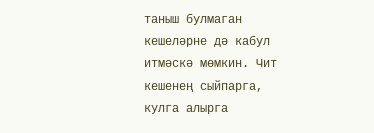таныш булмаган кешеләрне дә кабул итмәскә мөмкин. Чит кешенең сыйпарга, кулга алырга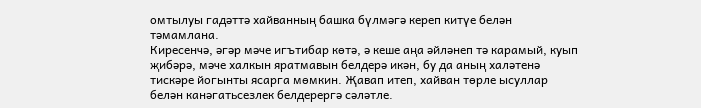омтылуы гадәттә хайванның башка бүлмәгә кереп китүе белән тәмамлана.
Киресенчә, әгәр мәче игътибар көтә, ә кеше аңа әйләнеп тә карамый, куып җибәрә, мәче халкын яратмавын белдерә икән, бу да аның халәтенә тискәре йогынты ясарга мөмкин. Җавап итеп, хайван төрле ысуллар белән канәгатьсезлек белдерергә сәләтле.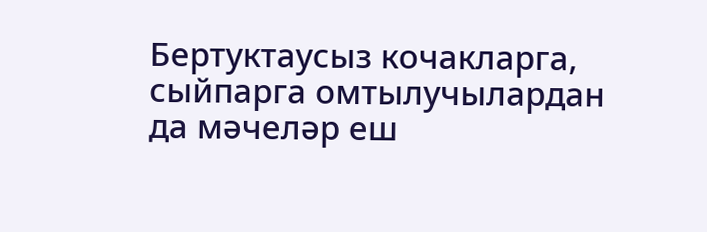Бертуктаусыз кочакларга, сыйпарга омтылучылардан да мәчеләр еш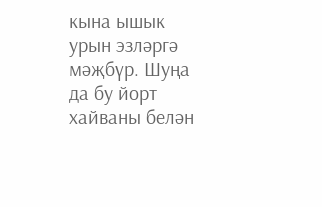кына ышык урын эзләргә мәҗбүр. Шуңа да бу йорт хайваны белән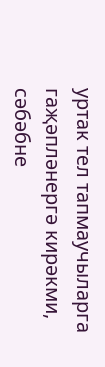уртак тел тапмаучыларга гаҗәпләнергә кирәкми, сәбәбне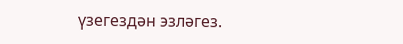үзегездән эзләгез.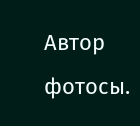Автор фотосы.